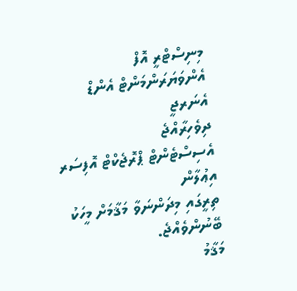މިނިސްޓްރީ އޮފް އެންވަޔަރަންމަންޓް އެންޑް އެނަރޖީ
ދިވެހިރާއްޖެ
އެސިސްޓެންޓް ޕްރޮޖެކްޓް އޮފިސަރ
އިޢުލާން
ތިރީގައި މިދަންނަވާ މަޤާމަށް މީހަކު ބޭނުންވެއްޖެ.
މަޤާމު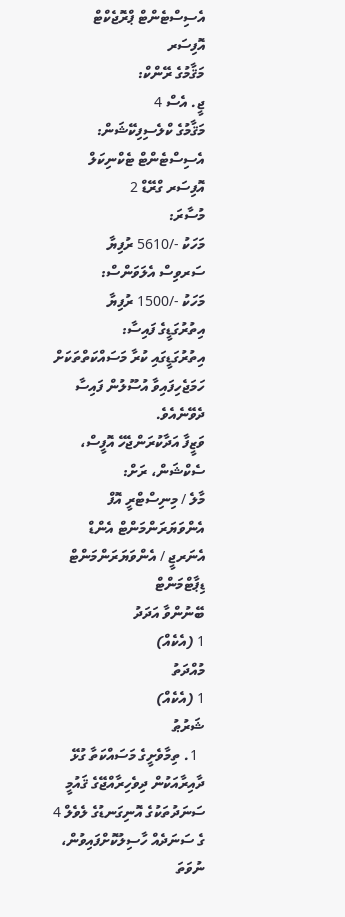އެސިސްޓެންޓް ޕްރޮޖެކްޓް އޮފިސަރ
މަޤާމުގެ ރޭންކް:
ޖީ. އެސް 4
މަޤާމުގެ ކްލެސިފިކޭޝަން:
އެސިސްޓެންޓް ޓެކްނިކަލް އޮފިސަރ ގްރޭޑް 2
މުސާރަ:
މަހަކު -/5610 ރުފިޔާ
ސަރވިސް އެލަވަންސް:
މަހަކު -/1500 ރުފިޔާ
އިތުރުގަޑީގެ ފައިސާ:
އިތުރުގަޑީގައި ކުރާ މަސައްކަތްތަކަށް ހަމަޖެހިފައިވާ އުސޫލުން ފައިސާ ދެވޭނެއެވެ.
ވަޒީފާ އަދާކުރަންޖެހޭ އޮފީސް، ސެކްޝަން، ރަށް:
މާލެ / މިނިސްޓްރީ އޮފް އެންވަޔަރަންމަންޓް އެންޑް އެނަރޖީ / އެންވަޔަރަންމަންޓް ޑިޕާޓްމަންޓް
ބޭނުންވާ އަދަދު
1 (އެކެއް)
މުއްދަތު
1 (އެކެއް)
ޝަރުޠު
  1. ތިމާވެށީގެ މަސައްކަތާ ގުޅޭ ދާއިރާއަކުން ދިވެހިރާއްޖޭގެ ޤައުމީ ސަނަދުތަކުގެ އޮނިގަނޑުގެ ލެވެލް 4 ގެ ސަނަދެއް ހާސިލުކޮށްފައިވުން، ނުވަތަ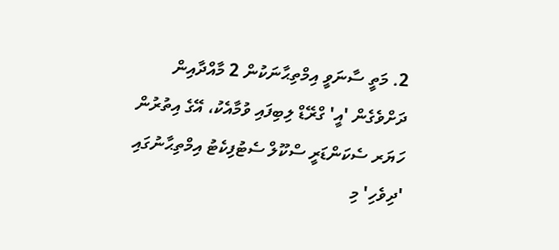2. މަތީ ސާނަވީ އިމްތިޙާނަކުން 2 މާއްދާއިން ދަށްވެގެން 'އީ' ގްރޭޑް ލިބިފައި ވުމާއެކު، އޭގެ އިތުރުން ހަޔަރ ސެކަންޑަރީ ސްކޫލް ސެޓުފިކެޓު އިމްތިޙާނުގައި 'ދިވެހި' މި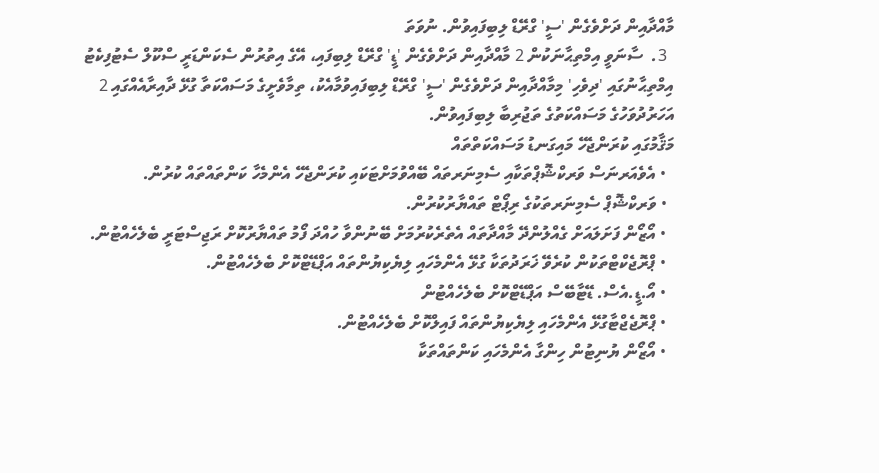މާއްދާއިން ދަށްވެގެން 'ސީ' ގްރޭޑް ލިބިފައިވުން. ނުވަތަ
  3.  ސާނަވީ އިމްތިޙާނަކުން 2 މާއްދާއިން ދަށްވެގެން 'ޑީ' ގްރޭޑް ލިބިފައި، އޭގެ އިތުރުން ސެކަންޑަރީ ސްކޫލް ސެޓުފިކެޓު އިމްތިޙާނުގައި 'ދިވެހި' މިމާއްދާއިން ދަށްވެގެން 'ސީ' ގްރޭޑް ލިބިފައިވުމާއެކު، ތިމާވެށީގެ މަސައްކަތާ ގުޅޭ ދާއިރާއެއްގައި 2 އަހަރުދުވަހުގެ މަސައްކަތުގެ ތަޖުރިބާ ލިބިފައިވުން.
މަޤާމުގައި ކުރަންޖެހޭ މައިގަނޑު މަސައްކަތްތައް
  • އެވެއަރނަސް ވަރކްޝޮޕްތަކާއި ސެމިނަރތައް ބޭއްވުމަށްޓަކައި ކުރަންޖެހޭ އެންމެހާ ކަންތައްތައް ކުރުން.
  • ވަރކްޝޮޕް ސެމިނަރތަކުގެ ރިޕޯޓް ތައްޔާރުކުރުން.
  • އޯޒޯން ފަށަލައަށް ގެއްލުންދޭ މާއްދާތައް އެތެރެކުރުމަށް ބޭނުންވާ ހުއްދަ ފޯމު ތައްޔާރުކޮށް ރަޖިސްޓަރީ ބެލެހެއްޓުން.
  • ޕްރޮޖެކްޓްތަކުން ކުރެވޭ ޚަރަދުތަކާ ގުޅޭ އެންމެހައި ލިޔެކިޔުންތައް އަޕްޑޭޓްކޮށް ބެލެހެއްޓުން.
  • އޯ.ޑީ.އެސް. ޑޭޓާބޭސް އަޕްޑޭޓްކޮށް ބެލެހެއްޓުން
  • ޕްރޮޖެޖްޓާގުޅޭ އެންމެހައި ލިޔެކިޔުންތައް ފައިލްކޮށް ބެލެހެއްޓުން.
  • އޯޒޯން ޔުނިޓުން ހިންގާ އެންމެހައި ކަންތައްތަކާ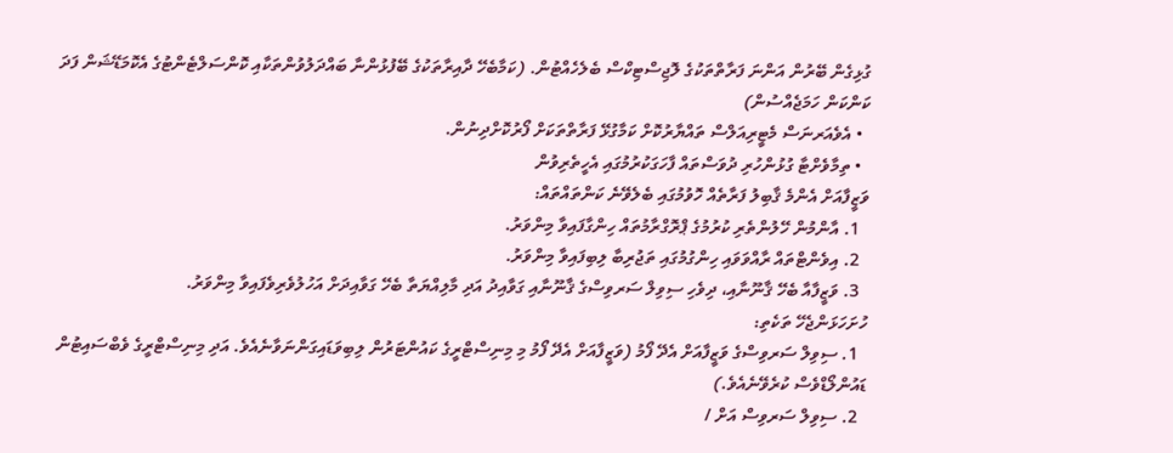ގުޅިގެން ބޭރުން އަންނަ ފަރާތްތަކުގެ ލޮޖިސްޓިކްސް ބެލެހެއްޓުން. (ކަމާބެހޭ ދާއިރާތަކުގެ ބޭފުޅުންނާ ބައްދަލުވުންތަކާއި ކޮންސަލްޓެންޓުގެ އެކޮމަޑޭޝަން ފަދަ ކަންކަން ހަމަޖެއްސުން)
  • އެވެއަރނަސް މެޓީރިއަލްސް ތައްޔާރުކޮށް ކަމާގުޅޭ ފަރާތްތަކަށް ފޯރުކޮށްދިނުން.
  • ތިމާވެށްޓާ ގުޅުންހުރި ދުވަސްތައް ފާހަގަކުރުމުގައި އެހީތެރިވުން
ވަޒީފާއަށް އެންމެ ޤާބިލު ފަރާތެއް ހޮވުމުގައި ބެލެވޭނެ ކަންތައްތައް:
  1. އާންމުން ހޭލުންތެރި ކުރުމުގެ ޕްރޮގްރާމުތައް ހިންގާފައިވާ މިންވަރު.
  2. އިވެންޓްތައް ރާއްވަވައި ހިންގުމުގައި ތަޖުރިބާ ލިބިފައިވާ މިންވަރު.
  3. ވަޒީފާއާ ބެހޭ ޤާނޫނާއި، ދިވެހި ސިވިލް ސަރވިސްގެ ޤާނޫނާއި ގަވާއިދު އަދި މާލިއްޔަތާ ބެހޭ ގަވާއިދަށް އަހުލުވެރިވެފައިވާ މިންވަރު.
ހުށަހަޅަންޖެހޭ ތަކެތި:
  1. ސިވިލް ސަރވިސްގެ ވަޒީފާއަށް އެދޭ ފޯމު (ވަޒީފާއަށް އެދޭ ފޯމު މި މިނިސްޓްރީގެ ކައުންޓަރުން ލިބިވަޑައިގަންނަވާނެއެވެ. އަދި މިނިސްޓްރީގެ ވެބްސައިޓުން ޑައުންލޯޑްވެސް ކުރެވޭނެއެވެ.)
  2. ސިވިލް ސަރވިސް އަށް /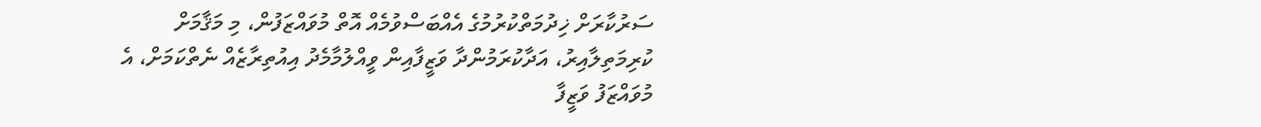ސަރުކާރަށް ޚިދުމަތްކުރުމުގެ އެއްބަސްވުމެއް އޮތް މުވައްޒަފުން، މި މަޤާމަށް ކުރިމަތިލާއިރު، އަދާކުރަމުންދާ ވަޒީފާއިން ވީއްލުމާމެދު އިއުތިރާޒެއް ނެތްކަމަށް، އެ މުވައްޒަފު ވަޒީފާ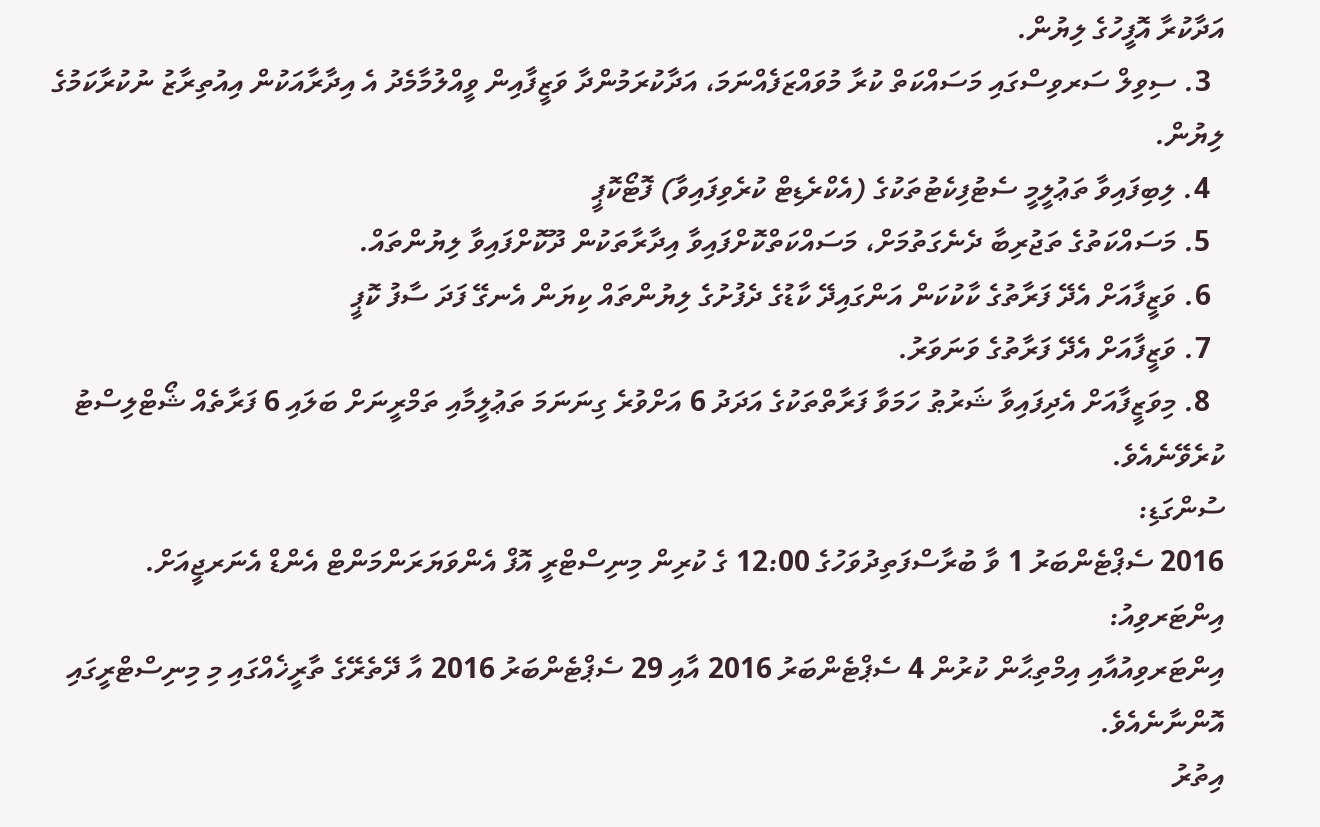އަދާކުރާ އޮފީހުގެ ލިޔުން.
  3. ސިވިލް ސަރވިސްގައި މަސައްކަތް ކުރާ މުވައްޒަފެއްނަމަ، އަދާކުރަމުންދާ ވަޒީފާއިން ވީއްލުމާމެދު އެ އިދާރާއަކުން އިއުތިރާޒު ނުކުރާކަމުގެ ލިޔުން.
  4. ލިބިފައިވާ ތަޢުލީމީ ސެޓުފިކެޓުތަކުގެ (އެކްރެޑިޓް ކުރެވިފައިވާ) ފޮޓޯކޮޕީ
  5. މަސައްކަތުގެ ތަޖުރިބާ ދެނެގަތުމަށް، މަސައްކަތްކޮށްފައިވާ އިދާރާތަކުން ދޫކޮށްފައިވާ ލިޔުންތައް.
  6. ވަޒީފާއަށް އެދޭ ފަރާތުގެ ކާކުކަން އަންގައިދޭ ކާޑުގެ ދެފުށުގެ ލިޔުންތައް ކިޔަން އެނގޭ ފަދަ ސާފު ކޮޕީ
  7. ވަޒީފާއަށް އެދޭ ފަރާތުގެ ވަނަވަރު.
  8. މިވަޒީފާއަށް އެދިފައިވާ ޝަރުޠު ހަމަވާ ފަރާތްތަކުގެ އަދަދު 6 އަށްވުރެ ގިނަނަމަ ތަޢުލީމާއި ތަމްރީނަށް ބަލައި 6 ފަރާތެއް ޝޯޓްލިސްޓު ކުރެވޭނެއެވެ.
ސުންގަޑި:
2016 ސެޕްޓެންބަރު 1 ވާ ބުރާސްފަތިދުވަހުގެ 12:00 ގެ ކުރިން މިނިސްޓްރީ އޮފް އެންވަޔަރަންމަންޓް އެންޑް އެނަރޖީއަށް.
އިންޓަރވިއު:
އިންޓަރވިއުއާއި އިމްތިޙާން ކުރުން 4 ސެޕްޓެންބަރު 2016 އާއި 29 ސެޕްޓެންބަރު 2016 އާ ދޭތެރޭގެ ތާރީޚެއްގައި މި މިނިސްޓްރީގައި އޮންނާނެއެވެ.
އިތުރު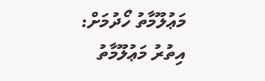މަޢުލޫމާތު ހޯދުމަށް:
އިތުރު މަޢުލޫމާތު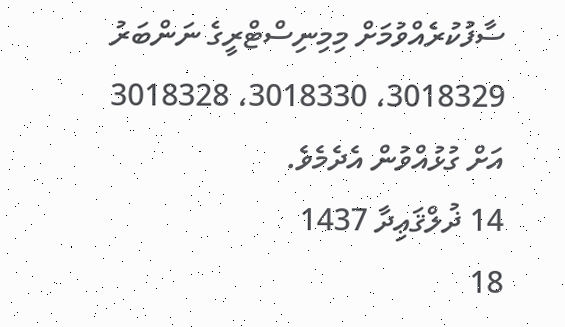ސާފުކުރެއްވުމަށް މިމިނިސްޓްރީގެ ނަންބަރު 3018329، 3018330، 3018328 އަށް ގުޅުއްވުން އެދެމެވެ.
14 ޛުލްޤަޢިދާ 1437
18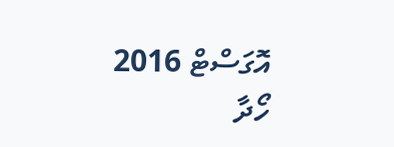އޮގަސްޓް 2016
ހޯދާ